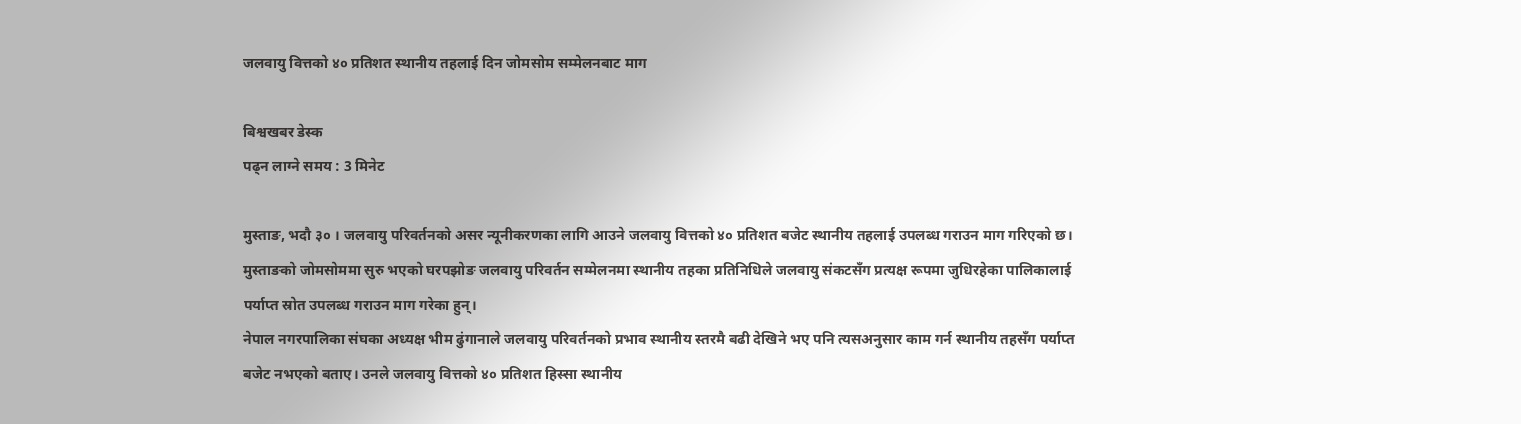जलवायु वित्तको ४० प्रतिशत स्थानीय तहलाई दिन जोमसोम सम्मेलनबाट माग

बिश्वखबर डेस्क
पढ्न लाग्ने समय : 3 मिनेट

मुस्ताङ, भदौ ३० । जलवायु परिवर्तनको असर न्यूनीकरणका लागि आउने जलवायु वित्तको ४० प्रतिशत बजेट स्थानीय तहलाई उपलब्ध गराउन माग गरिएको छ।
मुस्ताङको जोमसोममा सुरु भएको घरपझोङ जलवायु परिवर्तन सम्मेलनमा स्थानीय तहका प्रतिनिधिले जलवायु संकटसँग प्रत्यक्ष रूपमा जुधिरहेका पालिकालाई पर्याप्त स्रोत उपलब्ध गराउन माग गरेका हुन्।
नेपाल नगरपालिका संघका अध्यक्ष भीम ढुंगानाले जलवायु परिवर्तनको प्रभाव स्थानीय स्तरमै बढी देखिने भए पनि त्यसअनुसार काम गर्न स्थानीय तहसँग पर्याप्त बजेट नभएको बताए। उनले जलवायु वित्तको ४० प्रतिशत हिस्सा स्थानीय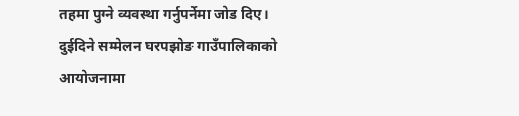तहमा पुग्ने व्यवस्था गर्नुपर्नेमा जोड दिए।
दुईदिने सम्मेलन घरपझोङ गाउँपालिकाको आयोजनामा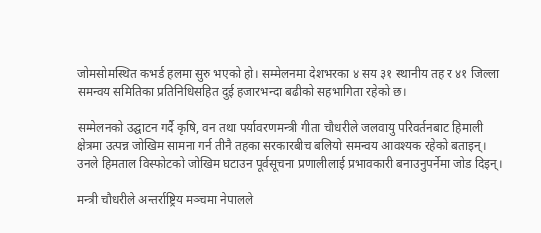जोमसोमस्थित कभर्ड हलमा सुरु भएको हो। सम्मेलनमा देशभरका ४ सय ३१ स्थानीय तह र ४१ जिल्ला समन्वय समितिका प्रतिनिधिसहित दुई हजारभन्दा बढीको सहभागिता रहेको छ।

सम्मेलनको उद्घाटन गर्दै कृषि, वन तथा पर्यावरणमन्त्री गीता चौधरीले जलवायु परिवर्तनबाट हिमाली क्षेत्रमा उत्पन्न जोखिम सामना गर्न तीनै तहका सरकारबीच बलियो समन्वय आवश्यक रहेको बताइन्। उनले हिमताल विस्फोटको जोखिम घटाउन पूर्वसूचना प्रणालीलाई प्रभावकारी बनाउनुपर्नेमा जोड दिइन्।

मन्त्री चौधरीले अन्तर्राष्ट्रिय मञ्चमा नेपालले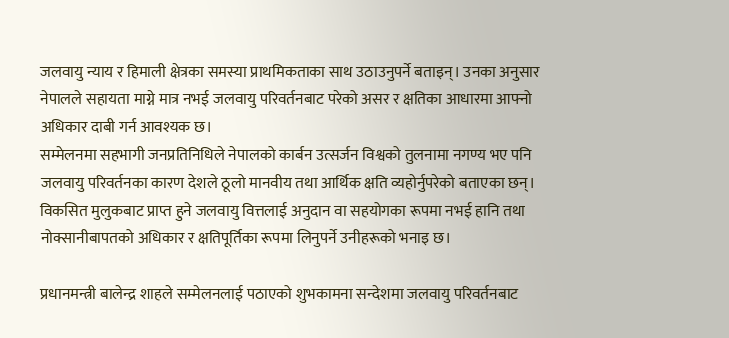जलवायु न्याय र हिमाली क्षेत्रका समस्या प्राथमिकताका साथ उठाउनुपर्ने बताइन्। उनका अनुसार नेपालले सहायता माग्ने मात्र नभई जलवायु परिवर्तनबाट परेको असर र क्षतिका आधारमा आफ्नो अधिकार दाबी गर्न आवश्यक छ।
सम्मेलनमा सहभागी जनप्रतिनिधिले नेपालको कार्बन उत्सर्जन विश्वको तुलनामा नगण्य भए पनि जलवायु परिवर्तनका कारण देशले ठूलो मानवीय तथा आर्थिक क्षति व्यहोर्नुपरेको बताएका छन्। विकसित मुलुकबाट प्राप्त हुने जलवायु वित्तलाई अनुदान वा सहयोगका रूपमा नभई हानि तथा नोक्सानीबापतको अधिकार र क्षतिपूर्तिका रूपमा लिनुपर्ने उनीहरूको भनाइ छ।

प्रधानमन्त्री बालेन्द्र शाहले सम्मेलनलाई पठाएको शुभकामना सन्देशमा जलवायु परिवर्तनबाट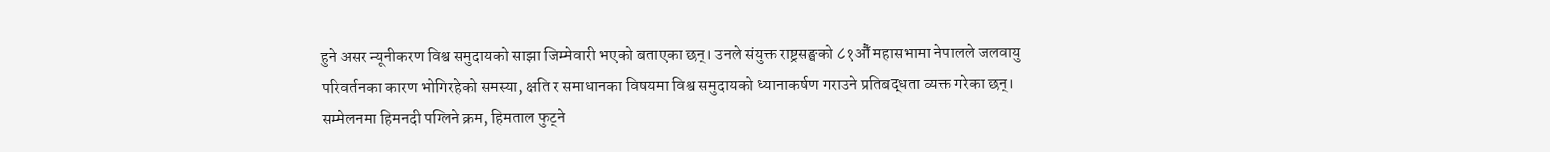हुने असर न्यूनीकरण विश्व समुदायको साझा जिम्मेवारी भएको बताएका छन्। उनले संयुक्त राष्ट्रसङ्घको ८१औँ महासभामा नेपालले जलवायु परिवर्तनका कारण भोगिरहेको समस्या, क्षति र समाधानका विषयमा विश्व समुदायको ध्यानाकर्षण गराउने प्रतिबद्धता व्यक्त गरेका छन्।
सम्मेलनमा हिमनदी पग्लिने क्रम, हिमताल फुट्ने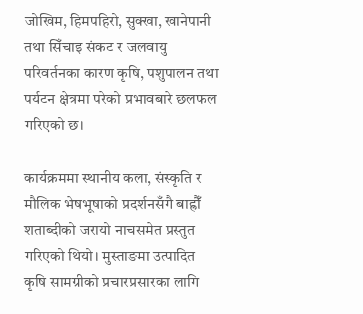जोखिम, हिमपहिरो, सुक्खा, खानेपानी तथा सिँचाइ संकट र जलवायु परिवर्तनका कारण कृषि, पशुपालन तथा पर्यटन क्षेत्रमा परेको प्रभावबारे छलफल गरिएको छ।

कार्यक्रममा स्थानीय कला, संस्कृति र मौलिक भेषभूषाको प्रदर्शनसँगै बाह्रौँ शताब्दीको जरायो नाचसमेत प्रस्तुत गरिएको थियो। मुस्ताङमा उत्पादित कृषि सामग्रीको प्रचारप्रसारका लागि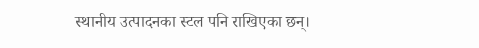स्थानीय उत्पादनका स्टल पनि राखिएका छन्।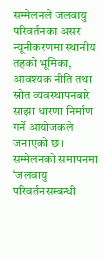सम्मेलनले जलवायु परिवर्तनका असर न्यूनीकरणमा स्थानीय तहको भूमिका, आवश्यक नीति तथा स्रोत व्यवस्थापनबारे साझा धारणा निर्माण गर्ने आयोजकले जनाएको छ। सम्मेलनको समापनमा ‘जलवायु परिवर्तनसम्बन्धी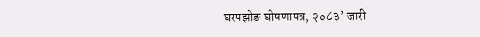घरपझोङ घोषणापत्र, २०८३’ जारी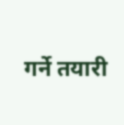गर्ने तयारी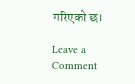गरिएको छ।

Leave a Comment